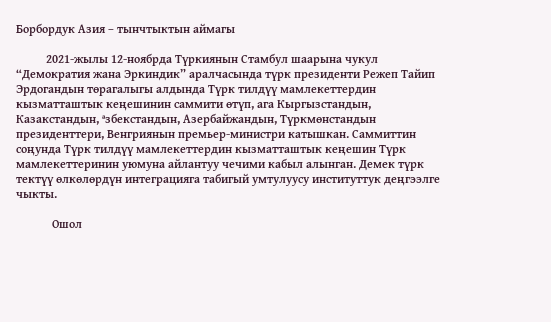Борбордук Азия – тынчтыктын аймагы

          2021-жылы 12-ноябрда Түркиянын Стамбул шаарына чукул “Демократия жана Эркиндик” аралчасында түрк президенти Режеп Тайип Эрдогандын төрагалыгы алдында Түрк тилдүү мамлекеттердин кызматташтык кеңешинин саммити өтүп, ага Кыргызстандын, Казакстандын, ªзбекстандын, Азербайжандын, Түркмөнстандын президенттери, Венгриянын премьер-министри катышкан. Саммиттин соңунда Түрк тилдүү мамлекеттердин кызматташтык кеңешин Түрк мамлекеттеринин уюмуна айлантуу чечими кабыл алынган. Демек түрк тектүү өлкөлөрдүн интеграцияга табигый умтулуусу институттук деңгээлге чыкты.

            Ошол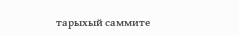тарыхый саммите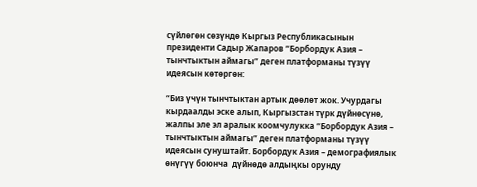сүйлөгөн сөзүндө Кыргыз Республикасынын президенти Садыр Жапаров “Борбордук Азия – тынчтыктын аймагы” деген платформаны түзүү идеясын көтөргөн:

“Биз үчүн тынчтыктан артык дөөлөт жок. Учурдагы кырдаалды эске алып, Кыргызстан түрк дүйнөсүнө, жалпы эле эл аралык коомчулукка “Борбордук Азия – тынчтыктын аймагы” деген платформаны түзүү идеясын сунуштайт. Борбордук Азия – демографиялык өнүгүү боюнча  дүйнөдө алдыңкы орунду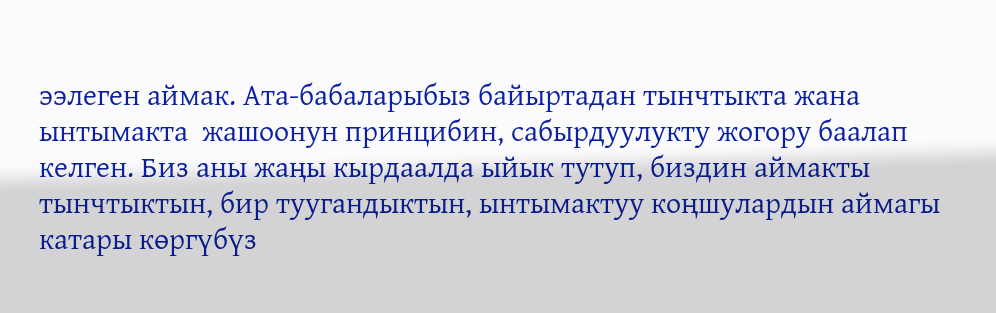ээлеген аймак. Ата-бабаларыбыз байыртадан тынчтыкта жана ынтымакта  жашоонун принцибин, сабырдуулукту жогору баалап келген. Биз аны жаңы кырдаалда ыйык тутуп, биздин аймакты тынчтыктын, бир туугандыктын, ынтымактуу коңшулардын аймагы катары көргүбүз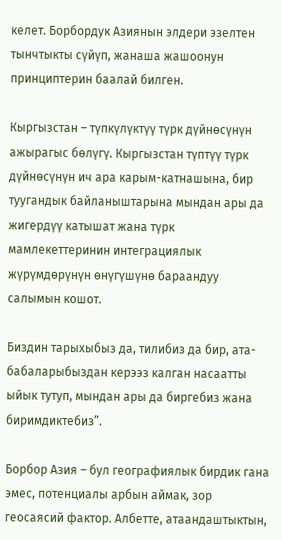келет. Борбордук Азиянын элдери эзелтен тынчтыкты сүйүп, жанаша жашоонун принциптерин баалай билген.

Кыргызстан – түпкүлүктүү түрк дүйнөсүнүн ажырагыс бөлүгү. Кыргызстан түптүү түрк дүйнөсүнүн ич ара карым-катнашына, бир туугандык байланыштарына мындан ары да жигердүү катышат жана түрк мамлекеттеринин интеграциялык жүрүмдөрүнүн өнүгүшүнө бараандуу салымын кошот.

Биздин тарыхыбыз да, тилибиз да бир, ата-бабаларыбыздан керээз калган насаатты ыйык тутуп, мындан ары да биргебиз жана биримдиктебиз”.

Борбор Азия – бул географиялык бирдик гана эмес, потенциалы арбын аймак, зор геосаясий фактор. Албетте, атаандаштыктын,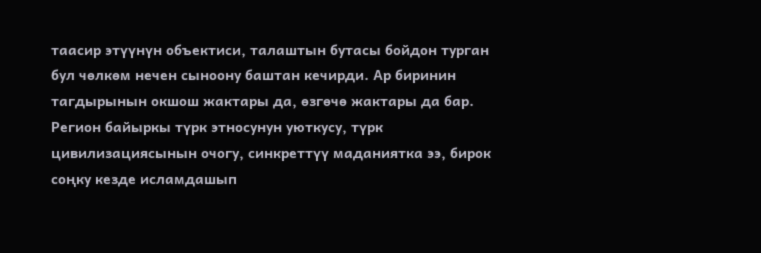таасир этүүнүн объектиси, талаштын бутасы бойдон турган бул чөлкөм нечен сыноону баштан кечирди. Ар биринин тагдырынын окшош жактары да, өзгөчө жактары да бар. Регион байыркы түрк этносунун уюткусу, түрк цивилизациясынын очогу, синкреттүү маданиятка ээ, бирок соңку кезде исламдашып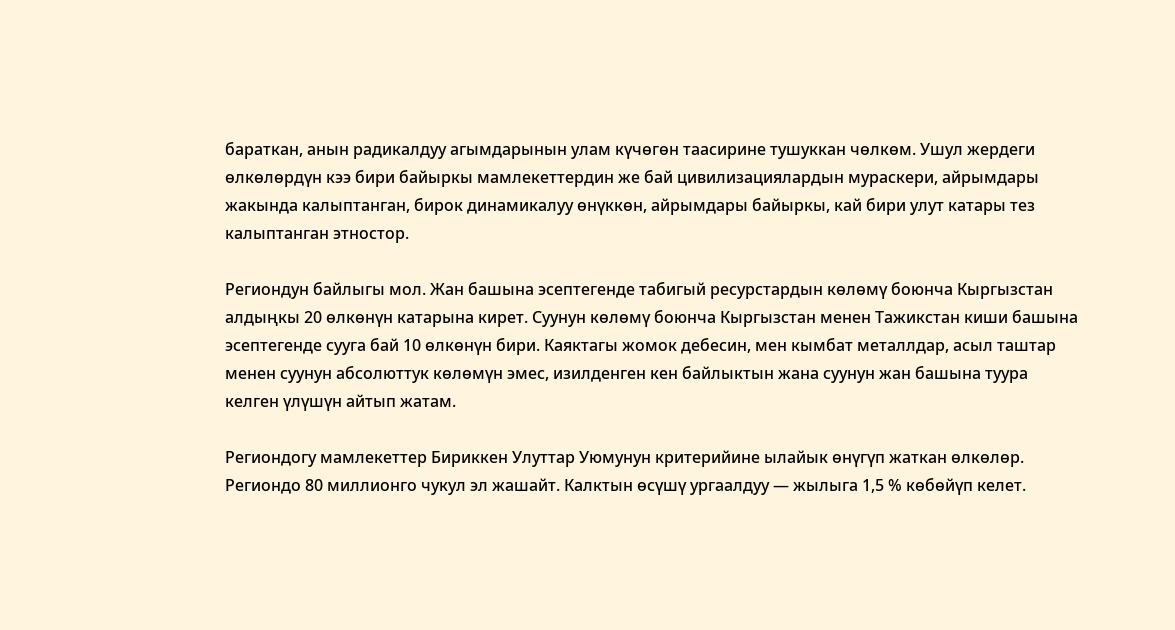бараткан, анын радикалдуу агымдарынын улам күчөгөн таасирине тушуккан чөлкөм. Ушул жердеги өлкөлөрдүн кээ бири байыркы мамлекеттердин же бай цивилизациялардын мураскери, айрымдары жакында калыптанган, бирок динамикалуу өнүккөн, айрымдары байыркы, кай бири улут катары тез калыптанган этностор.

Региондун байлыгы мол. Жан башына эсептегенде табигый ресурстардын көлөмү боюнча Кыргызстан алдыңкы 20 өлкөнүн катарына кирет. Суунун көлөмү боюнча Кыргызстан менен Тажикстан киши башына эсептегенде сууга бай 10 өлкөнүн бири. Каяктагы жомок дебесин, мен кымбат металлдар, асыл таштар менен суунун абсолюттук көлөмүн эмес, изилденген кен байлыктын жана суунун жан башына туура келген үлүшүн айтып жатам.

Региондогу мамлекеттер Бириккен Улуттар Уюмунун критерийине ылайык өнүгүп жаткан өлкөлөр. Региондо 80 миллионго чукул эл жашайт. Калктын өсүшү ургаалдуу — жылыга 1,5 % көбөйүп келет.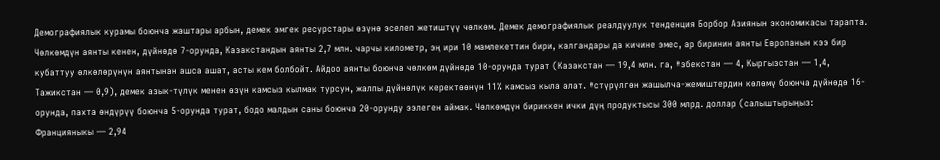Демографиялык курамы боюнча жаштары арбын, демек эмгек ресурстары өзүнө эселеп жетиштүү чөлкөм. Демек демографиялык реалдуулук тенденция Борбор Азиянын экономикасы тарапта. Чөлкөмдүн аянты кенен, дүйнөдө 7-орунда, Казакстандын аянты 2,7 млн. чарчы километр, эң ири 10 мамлекеттин бири, калгандары да кичине эмес, ар биринин аянты Европанын кээ бир кубаттуу өлкөлөрүнүн аянтынан ашса ашат, асты кем болбойт. Айдоо аянты боюнча чөлкөм дүйнөдө 10-орунда турат (Казакстан — 19,4 млн. га, ªзбекстан — 4, Кыргызстан — 1,4, Тажикстан — 0,9), демек азык-түлүк менен өзүн камсыз кылмак турсун, жалпы дүйнөлүк керектөөнүн 11% камсыз кыла алат. ªстүрүлгөн жашылча-жемиштердин көлөмү боюнча дүйнөдө 16-орунда, пахта өндүрүү боюнча 5-орунда турат, бодо малдын саны боюнча 20-орунду ээлеген аймак. Чөлкөмдүн бириккен ички дүң продуктысы 300 млрд. доллар (салыштырыңыз: Францияныкы — 2,94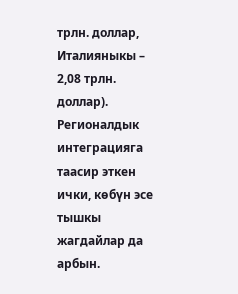трлн. доллар, Италияныкы – 2,08 трлн. доллар). Регионалдык интеграцияга таасир эткен ички, көбүн эсе тышкы жагдайлар да арбын.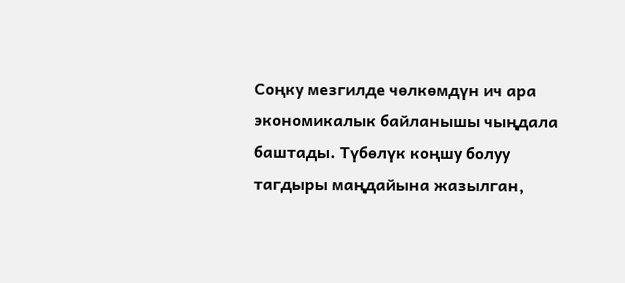Соңку мезгилде чөлкөмдүн ич ара экономикалык байланышы чыңдала баштады. Түбөлүк коңшу болуу тагдыры маңдайына жазылган,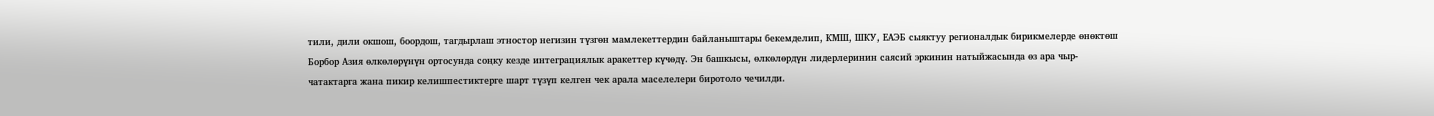тили, дили окшош, боордош, тагдырлаш этностор негизин түзгөн мамлекеттердин байланыштары бекемделип, КМШ, ШКУ, ЕАЭБ сыяктуу регионалдык бирикмелерде өнөктөш Борбор Азия өлкөлөрүнүн ортосунда соңку кезде интеграциялык аракеттер күчөдү. Эн башкысы, өлкөлөрдүн лидерлеринин саясий эркинин натыйжасында өз ара чыр-чатактарга жана пикир келишпестиктерге шарт түзүп келген чек арала маселелери биротоло чечилди.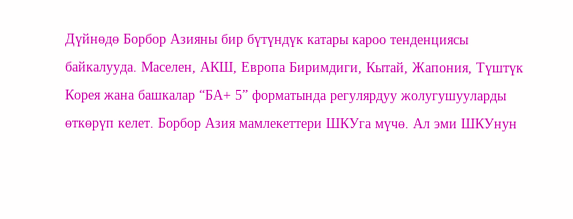Дүйнөдө Борбор Азияны бир бүтүндүк катары кароо тенденциясы байкалууда. Маселен, АКШ, Европа Биримдиги, Кытай, Жапония, Түштүк Корея жана башкалар “БА+ 5” форматында регулярдуу жолугушууларды өткөрүп келет. Борбор Азия мамлекеттери ШКУга мүчө. Ал эми ШКУнун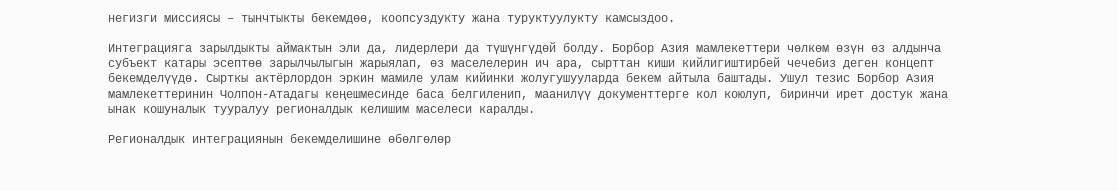негизги миссиясы – тынчтыкты бекемдөө, коопсуздукту жана туруктуулукту камсыздоо.

Интеграцияга зарылдыкты аймактын эли да, лидерлери да түшүнгүдөй болду. Борбор Азия мамлекеттери чөлкөм өзүн өз алдынча субъект катары эсептөө зарылчылыгын жарыялап, өз маселелерин ич ара, сырттан киши кийлигиштирбей чечебиз деген концепт бекемделүүдө. Сырткы актёрлордон эркин мамиле улам кийинки жолугушууларда бекем айтыла баштады. Ушул тезис Борбор Азия мамлекеттеринин Чолпон-Атадагы кеңешмесинде баса белгиленип, маанилүү документтерге кол коюлуп, биринчи ирет достук жана ынак кошуналык тууралуу регионалдык келишим маселеси каралды.

Регионалдык интеграциянын бекемделишине өбөлгөлөр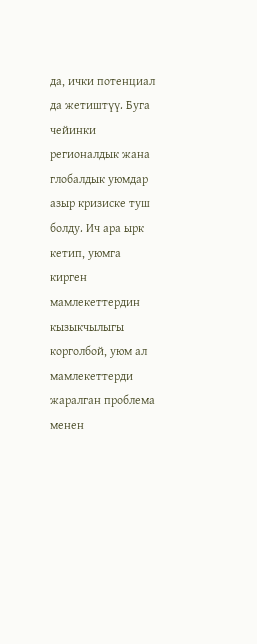да, ички потенциал да жетиштүү. Буга чейинки регионалдык жана глобалдык уюмдар азыр кризиске туш болду. Ич ара ырк кетип, уюмга кирген мамлекеттердин кызыкчылыгы корголбой, уюм ал мамлекеттерди жаралган проблема менен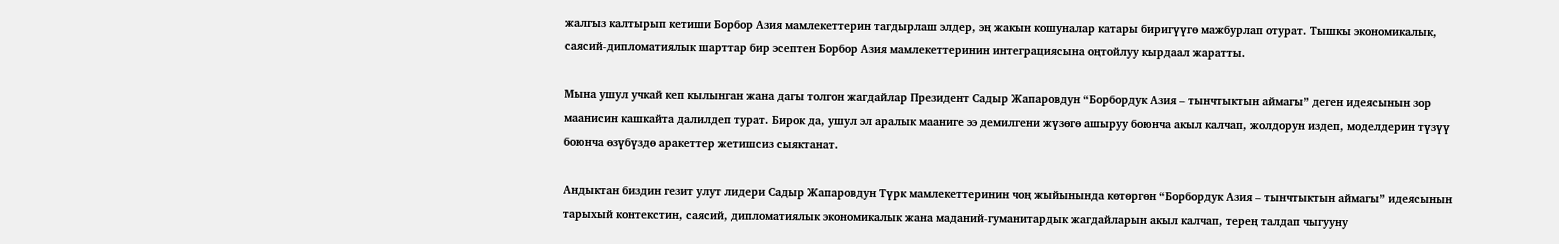жалгыз калтырып кетиши Борбор Азия мамлекеттерин тагдырлаш элдер, эң жакын кошуналар катары биригүүгө мажбурлап отурат. Тышкы экономикалык, саясий-дипломатиялык шарттар бир эсептен Борбор Азия мамлекеттеринин интеграциясына оңтойлуу кырдаал жаратты.

Мына ушул учкай кеп кылынган жана дагы толгон жагдайлар Президент Садыр Жапаровдун “Борбордук Азия – тынчтыктын аймагы” деген идеясынын зор маанисин кашкайта далилдеп турат. Бирок да, ушул эл аралык мааниге ээ демилгени жүзөгө ашыруу боюнча акыл калчап, жолдорун издеп, моделдерин түзүү боюнча өзүбүздө аракеттер жетишсиз сыяктанат.

Андыктан биздин гезит улут лидери Садыр Жапаровдун Түрк мамлекеттеринин чоң жыйынында көтөргөн “Борбордук Азия – тынчтыктын аймагы” идеясынын тарыхый контекстин, саясий, дипломатиялык экономикалык жана маданий-гуманитардык жагдайларын акыл калчап, терең талдап чыгууну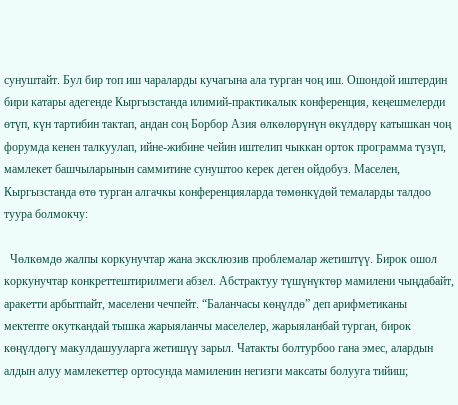сунуштайт. Бул бир топ иш чараларды кучагына ала турган чоң иш. Ошондой иштердин бири катары адегенде Кыргызстанда илимий-практикалык конференция, кеңешмелерди өтүп, күн тартибин тактап, андан соң Борбор Азия өлкөлөрүнүн өкүлдөрү катышкан чоң форумда кенен талкуулап, ийне-жибине чейин иштелип чыккан орток программа түзүп, мамлекет башчыларынын саммитине сунуштоо керек деген ойдобуз. Маселен, Кыргызстанда өтө турган алгачкы конференцияларда төмөнкүдөй темаларды талдоо туура болмокчу:

  Чөлкөмдө жалпы коркунучтар жана эксклюзив проблемалар жетиштүү. Бирок ошол коркунучтар конкреттештирилмеги абзел. Абстрактуу түшүнүктөр мамилени чыңдабайт, аракетти арбытпайт, маселени чечпейт. “Баланчасы көңүлдө” деп арифметиканы мектепте окуткандай тышка жарыяланчы маселелер, жарыяланбай турган, бирок көңүлдөгү макулдашууларга жетишүү зарыл. Чатакты болтурбоо гана эмес, алардын алдын алуу мамлекеттер ортосунда мамиленин негизги максаты болууга тийиш;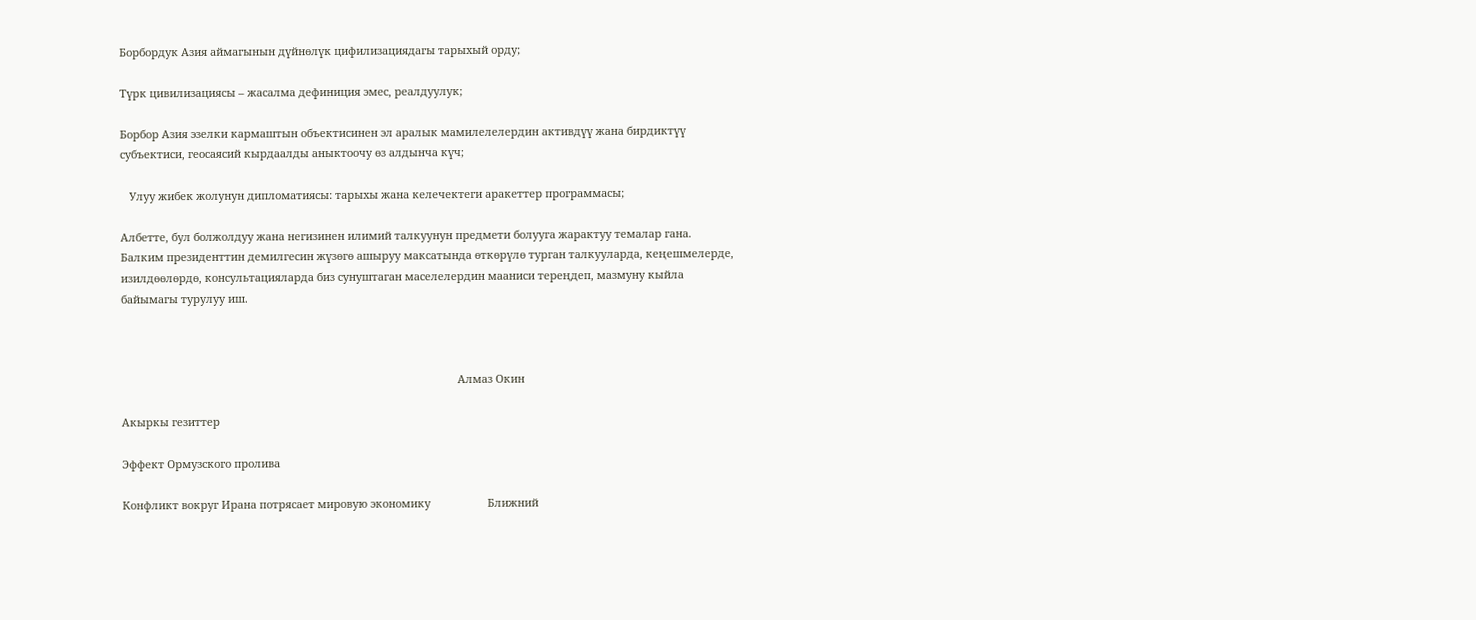Борбордук Азия аймагынын дүйнөлүк цифилизациядагы тарыхый орду;

Түрк цивилизациясы – жасалма дефиниция эмес, реалдуулук;

Борбор Азия эзелки кармаштын объектисинен эл аралык мамилелелердин активдүү жана бирдиктүү субъектиси, геосаясий кырдаалды аныктоочу өз алдынча күч;

   Улуу жибек жолунун дипломатиясы: тарыхы жана келечектеги аракеттер программасы;

Албетте, бул болжолдуу жана негизинен илимий талкуунун предмети болууга жарактуу темалар гана. Балким президенттин демилгесин жүзөгө ашыруу максатында өткөрүлө турган талкууларда, кеңешмелерде, изилдөөлөрдө, консультацияларда биз сунуштаган маселелердин мааниси тереңдеп, мазмуну кыйла байымагы турулуу иш.



                                                                                                                Алмаз Окин

Акыркы гезиттер

Эффект Ормузского пролива

Конфликт вокруг Ирана потрясает мировую экономику                   Ближний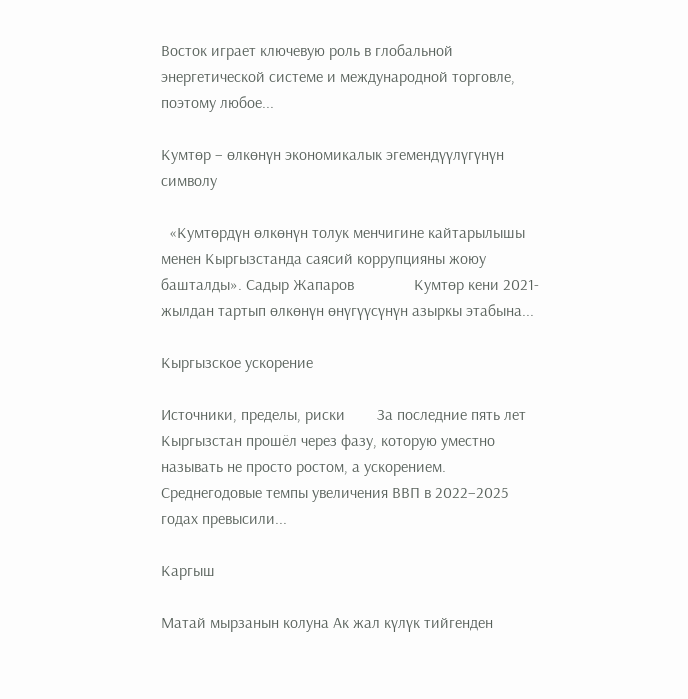Восток играет ключевую роль в глобальной энергетической системе и международной торговле, поэтому любое...

Кумтөр – өлкөнүн экономикалык эгемендүүлүгүнүн символу

  «Кумтөрдүн өлкөнүн толук менчигине кайтарылышы менен Кыргызстанда саясий коррупцияны жоюу башталды». Садыр Жапаров               Кумтөр кени 2021-жылдан тартып өлкөнүн өнүгүүсүнүн азыркы этабына...

Кыргызское ускорение

Источники, пределы, риски        За последние пять лет Кыргызстан прошёл через фазу, которую уместно называть не просто ростом, а ускорением. Среднегодовые темпы увеличения ВВП в 2022–2025 годах превысили...

Каргыш

Матай мырзанын колуна Ак жал күлүк тийгенден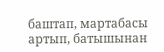баштап, мартабасы артып, батышынан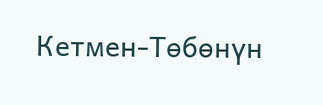Кетмен-Төбөнүн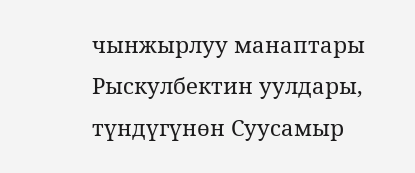чынжырлуу манаптары Рыскулбектин уулдары, түндүгүнөн Суусамыр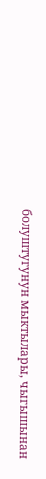болуштугунун мыктылары, чыгышынан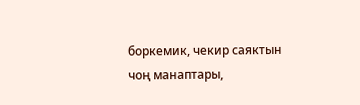боркемик, чекир саяктын чоң манаптары,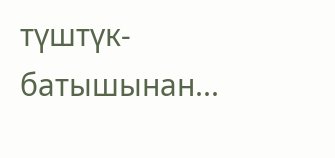түштүк-батышынан...